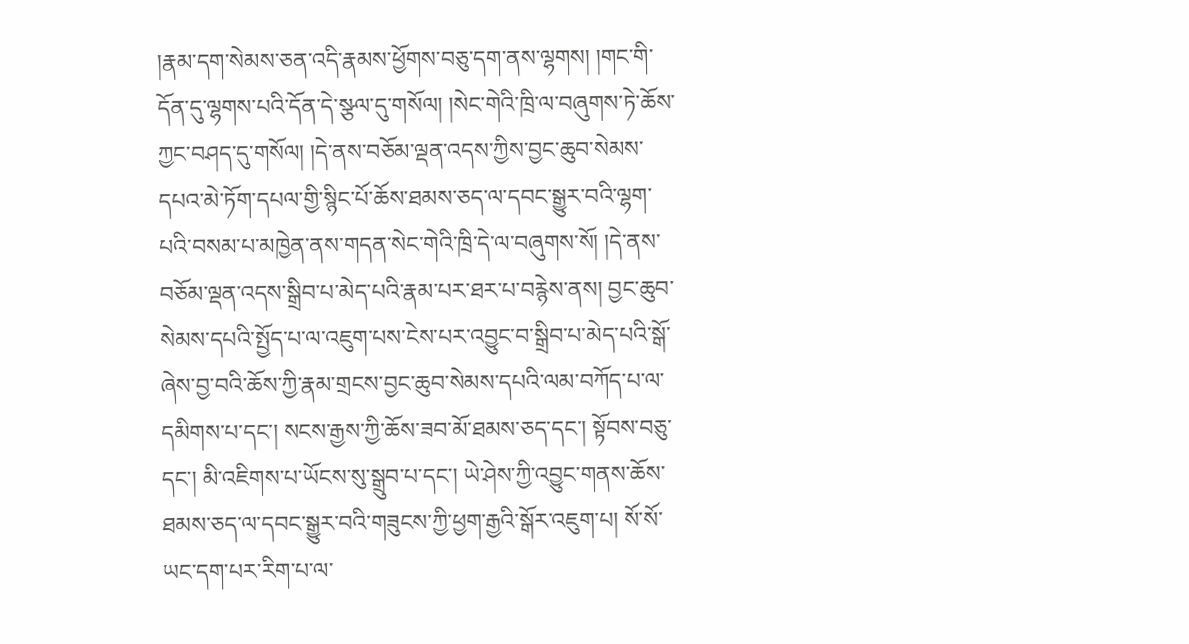།རྣམ་དག་སེམས་ཅན་འདི་རྣམས་ཕྱོགས་བཅུ་དག་ནས་ལྷགས། །གང་གི་དོན་དུ་ལྷགས་པའི་དོན་དེ་སྩལ་དུ་གསོལ། །སེང་གེའི་ཁྲི་ལ་བཞུགས་ཏེ་ཆོས་ཀྱང་བཤད་དུ་གསོལ། །དེ་ནས་བཅོམ་ལྡན་འདས་ཀྱིས་བྱང་ཆུབ་སེམས་དཔའ་མེ་ཏོག་དཔལ་གྱི་སྙིང་པོ་ཆོས་ཐམས་ཅད་ལ་དབང་སྒྱུར་བའི་ལྷག་པའི་བསམ་པ་མཁྱེན་ནས་གདན་སེང་གེའི་ཁྲི་དེ་ལ་བཞུགས་སོ། །དེ་ནས་བཅོམ་ལྡན་འདས་སྒྲིབ་པ་མེད་པའི་རྣམ་པར་ཐར་པ་བརྙེས་ནས། བྱང་ཆུབ་སེམས་དཔའི་སྤྱོད་པ་ལ་འཇུག་པས་ངེས་པར་འབྱུང་བ་སྒྲིབ་པ་མེད་པའི་སྒོ་ཞེས་བྱ་བའི་ཆོས་ཀྱི་རྣམ་གྲངས་བྱང་ཆུབ་སེམས་དཔའི་ལམ་བཀོད་པ་ལ་དམིགས་པ་དང་། སངས་རྒྱས་ཀྱི་ཆོས་ཟབ་མོ་ཐམས་ཅད་དང་། སྟོབས་བཅུ་དང་། མི་འཇིགས་པ་ཡོངས་སུ་སྒྲུབ་པ་དང་། ཡེ་ཤེས་ཀྱི་འབྱུང་གནས་ཆོས་ཐམས་ཅད་ལ་དབང་སྒྱུར་བའི་གཟུངས་ཀྱི་ཕྱག་རྒྱའི་སྒོར་འཇུག་པ། སོ་སོ་ཡང་དག་པར་རིག་པ་ལ་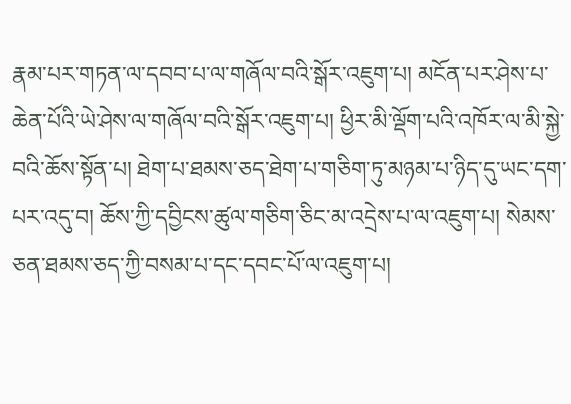རྣམ་པར་གཏན་ལ་དབབ་པ་ལ་གཞོལ་བའི་སྒོར་འཇུག་པ། མངོན་པར་ཤེས་པ་ཆེན་པོའི་ཡེ་ཤེས་ལ་གཞོལ་བའི་སྒོར་འཇུག་པ། ཕྱིར་མི་ལྡོག་པའི་འཁོར་ལ་མི་སྐྱེ་བའི་ཆོས་སྟོན་པ། ཐེག་པ་ཐམས་ཅད་ཐེག་པ་གཅིག་ཏུ་མཉམ་པ་ཉིད་དུ་ཡང་དག་པར་འདུ་བ། ཆོས་ཀྱི་དབྱིངས་ཚུལ་གཅིག་ཅིང་མ་འདྲེས་པ་ལ་འཇུག་པ། སེམས་ཅན་ཐམས་ཅད་ཀྱི་བསམ་པ་དང་དབང་པོ་ལ་འཇུག་པ།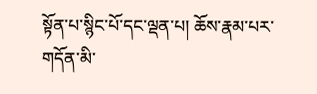སྟོན་པ་སྙིང་པོ་དང་ལྡན་པ། ཆོས་རྣམ་པར་གདོན་མི་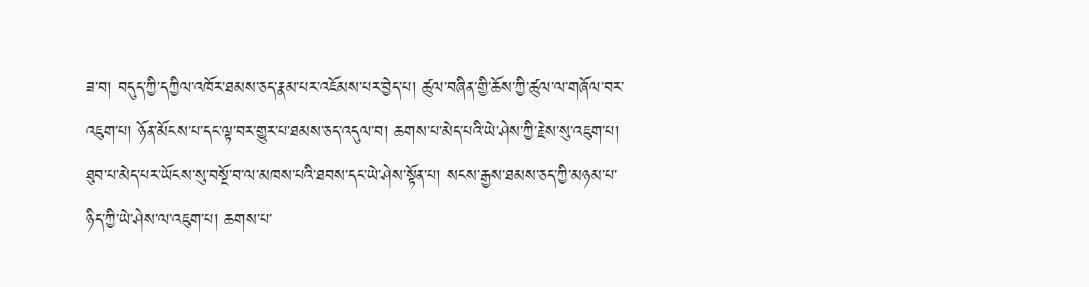ཟ་བ། བདུད་ཀྱི་དཀྱིལ་འཁོར་ཐམས་ཅད་རྣམ་པར་འཇོམས་པར་བྱེད་པ། ཚུལ་བཞིན་གྱི་ཆོས་ཀྱི་ཚུལ་ལ་གཞོལ་བར་འཇུག་པ། ཉོན་མོངས་པ་དང་ལྟ་བར་གྱུར་པ་ཐམས་ཅད་འདུལ་བ། ཆགས་པ་མེད་པའི་ཡེ་ཤེས་ཀྱི་རྗེས་སུ་འཇུག་པ། ཐུབ་པ་མེད་པར་ཡོངས་སུ་བསྔོ་བ་ལ་མཁས་པའི་ཐབས་དང་ཡེ་ཤེས་སྟོན་པ། སངས་རྒྱས་ཐམས་ཅད་ཀྱི་མཉམ་པ་ཉིད་ཀྱི་ཡེ་ཤེས་ལ་འཇུག་པ། ཆགས་པ་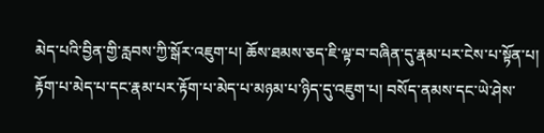མེད་པའི་བྱིན་གྱི་རླབས་ཀྱི་སྒོར་འཇུག་པ། ཆོས་ཐམས་ཅད་ཇི་ལྟ་བ་བཞིན་དུ་རྣམ་པར་ངེས་པ་སྟོན་པ། རྟོག་པ་མེད་པ་དང་རྣམ་པར་རྟོག་པ་མེད་པ་མཉམ་པ་ཉིད་དུ་འཇུག་པ། བསོད་ནམས་དང་ཡེ་ཤེས་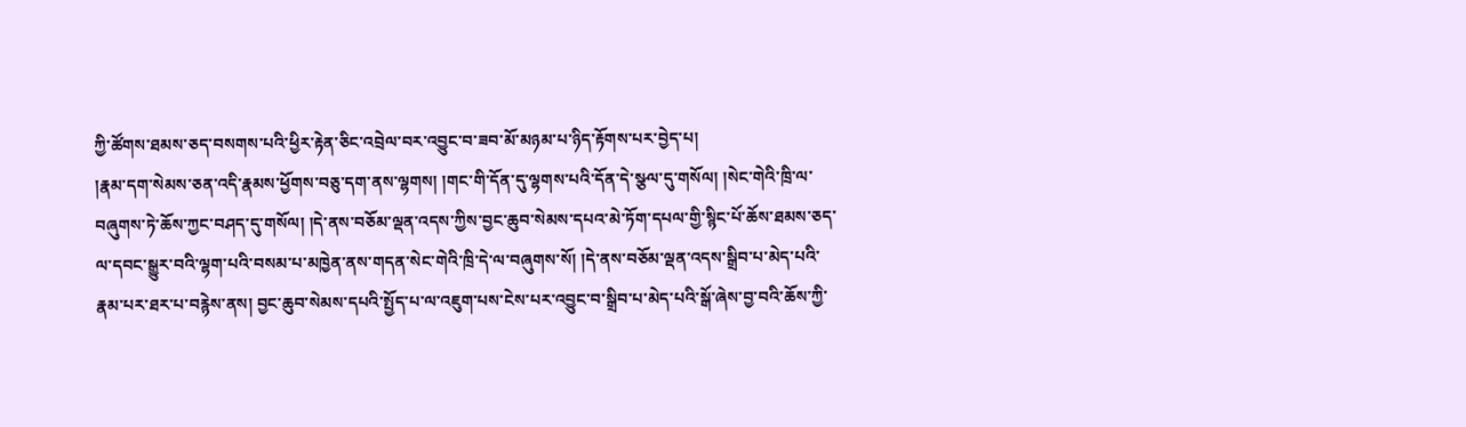ཀྱི་ཚོགས་ཐམས་ཅད་བསགས་པའི་ཕྱིར་རྟེན་ཅིང་འབྲེལ་བར་འབྱུང་བ་ཟབ་མོ་མཉམ་པ་ཉིད་རྟོགས་པར་བྱེད་པ།
།རྣམ་དག་སེམས་ཅན་འདི་རྣམས་ཕྱོགས་བཅུ་དག་ནས་ལྷགས། །གང་གི་དོན་དུ་ལྷགས་པའི་དོན་དེ་སྩལ་དུ་གསོལ། །སེང་གེའི་ཁྲི་ལ་བཞུགས་ཏེ་ཆོས་ཀྱང་བཤད་དུ་གསོལ། །དེ་ནས་བཅོམ་ལྡན་འདས་ཀྱིས་བྱང་ཆུབ་སེམས་དཔའ་མེ་ཏོག་དཔལ་གྱི་སྙིང་པོ་ཆོས་ཐམས་ཅད་ལ་དབང་སྒྱུར་བའི་ལྷག་པའི་བསམ་པ་མཁྱེན་ནས་གདན་སེང་གེའི་ཁྲི་དེ་ལ་བཞུགས་སོ། །དེ་ནས་བཅོམ་ལྡན་འདས་སྒྲིབ་པ་མེད་པའི་རྣམ་པར་ཐར་པ་བརྙེས་ནས། བྱང་ཆུབ་སེམས་དཔའི་སྤྱོད་པ་ལ་འཇུག་པས་ངེས་པར་འབྱུང་བ་སྒྲིབ་པ་མེད་པའི་སྒོ་ཞེས་བྱ་བའི་ཆོས་ཀྱི་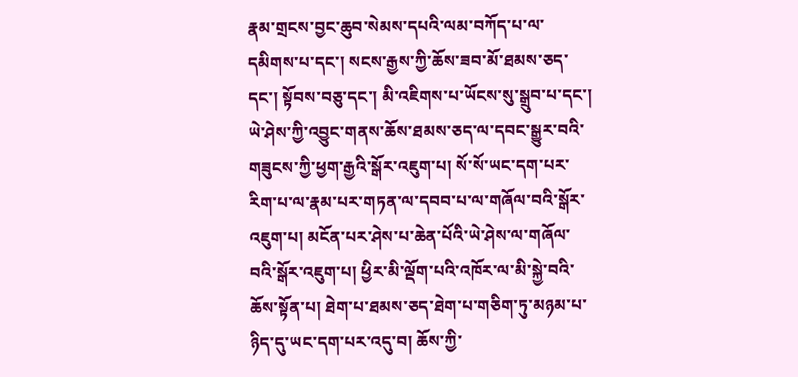རྣམ་གྲངས་བྱང་ཆུབ་སེམས་དཔའི་ལམ་བཀོད་པ་ལ་དམིགས་པ་དང་། སངས་རྒྱས་ཀྱི་ཆོས་ཟབ་མོ་ཐམས་ཅད་དང་། སྟོབས་བཅུ་དང་། མི་འཇིགས་པ་ཡོངས་སུ་སྒྲུབ་པ་དང་། ཡེ་ཤེས་ཀྱི་འབྱུང་གནས་ཆོས་ཐམས་ཅད་ལ་དབང་སྒྱུར་བའི་གཟུངས་ཀྱི་ཕྱག་རྒྱའི་སྒོར་འཇུག་པ། སོ་སོ་ཡང་དག་པར་རིག་པ་ལ་རྣམ་པར་གཏན་ལ་དབབ་པ་ལ་གཞོལ་བའི་སྒོར་འཇུག་པ། མངོན་པར་ཤེས་པ་ཆེན་པོའི་ཡེ་ཤེས་ལ་གཞོལ་བའི་སྒོར་འཇུག་པ། ཕྱིར་མི་ལྡོག་པའི་འཁོར་ལ་མི་སྐྱེ་བའི་ཆོས་སྟོན་པ། ཐེག་པ་ཐམས་ཅད་ཐེག་པ་གཅིག་ཏུ་མཉམ་པ་ཉིད་དུ་ཡང་དག་པར་འདུ་བ། ཆོས་ཀྱི་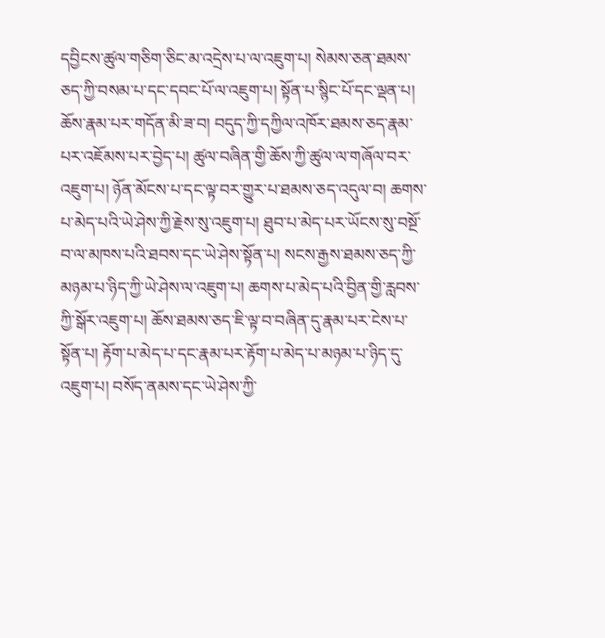དབྱིངས་ཚུལ་གཅིག་ཅིང་མ་འདྲེས་པ་ལ་འཇུག་པ། སེམས་ཅན་ཐམས་ཅད་ཀྱི་བསམ་པ་དང་དབང་པོ་ལ་འཇུག་པ། སྟོན་པ་སྙིང་པོ་དང་ལྡན་པ། ཆོས་རྣམ་པར་གདོན་མི་ཟ་བ། བདུད་ཀྱི་དཀྱིལ་འཁོར་ཐམས་ཅད་རྣམ་པར་འཇོམས་པར་བྱེད་པ། ཚུལ་བཞིན་གྱི་ཆོས་ཀྱི་ཚུལ་ལ་གཞོལ་བར་འཇུག་པ། ཉོན་མོངས་པ་དང་ལྟ་བར་གྱུར་པ་ཐམས་ཅད་འདུལ་བ། ཆགས་པ་མེད་པའི་ཡེ་ཤེས་ཀྱི་རྗེས་སུ་འཇུག་པ། ཐུབ་པ་མེད་པར་ཡོངས་སུ་བསྔོ་བ་ལ་མཁས་པའི་ཐབས་དང་ཡེ་ཤེས་སྟོན་པ། སངས་རྒྱས་ཐམས་ཅད་ཀྱི་མཉམ་པ་ཉིད་ཀྱི་ཡེ་ཤེས་ལ་འཇུག་པ། ཆགས་པ་མེད་པའི་བྱིན་གྱི་རླབས་ཀྱི་སྒོར་འཇུག་པ། ཆོས་ཐམས་ཅད་ཇི་ལྟ་བ་བཞིན་དུ་རྣམ་པར་ངེས་པ་སྟོན་པ། རྟོག་པ་མེད་པ་དང་རྣམ་པར་རྟོག་པ་མེད་པ་མཉམ་པ་ཉིད་དུ་འཇུག་པ། བསོད་ནམས་དང་ཡེ་ཤེས་ཀྱི་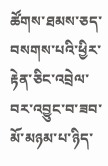ཚོགས་ཐམས་ཅད་བསགས་པའི་ཕྱིར་རྟེན་ཅིང་འབྲེལ་བར་འབྱུང་བ་ཟབ་མོ་མཉམ་པ་ཉིད་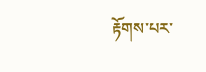རྟོགས་པར་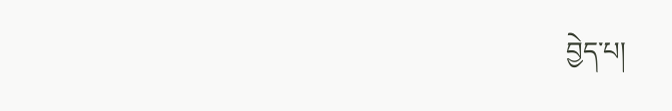བྱེད་པ།